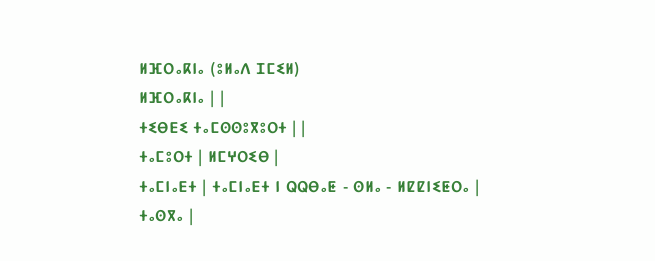ⵍⴼⵔⴰⴽⵏⴰ (ⵓⵍⴰⴷ ⵊⵎⵉⵍ)
ⵍⴼⵔⴰⴽⵏⴰ | |
ⵜⵉⴱⴹⵉ ⵜⴰⵎⵙⵙⵓⴳⵓⵔⵜ | |
ⵜⴰⵎⵓⵔⵜ | ⵍⵎⵖⵔⵉⴱ |
ⵜⴰⵎⵏⴰⴹⵜ | ⵜⴰⵎⵏⴰⴹⵜ ⵏ ⵕⵕⴱⴰⵟ - ⵙⵍⴰ - ⵍⵇⵇⵏⵉⵟⵔⴰ |
ⵜⴰⵙⴳⴰ |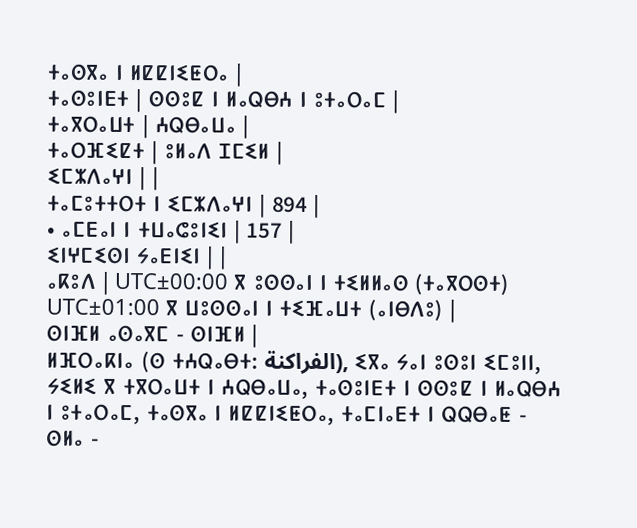ⵜⴰⵙⴳⴰ ⵏ ⵍⵇⵇⵏⵉⵟⵔⴰ |
ⵜⴰⵙⵓⵏⴹⵜ | ⵙⵙⵓⵇ ⵏ ⵍⴰⵕⴱⵄ ⵏ ⵓⵜⴰⵔⴰⵎ |
ⵜⴰⴳⵔⴰⵡⵜ | ⵄⵕⴱⴰⵡⴰ |
ⵜⴰⵔⴼⵉⵇⵜ | ⵓⵍⴰⴷ ⵊⵎⵉⵍ |
ⵉⵎⵣⴷⴰⵖⵏ | |
ⵜⴰⵎⵓⵜⵜⵔⵜ ⵏ ⵉⵎⵣⴷⴰⵖⵏ | 894 |
• ⴰⵎⴹⴰⵏ ⵏ ⵜⵡⴰⵛⵓⵏⵉⵏ | 157 |
ⵉⵏⵖⵎⵉⵙⵏ ⵢⴰⴹⵏⵉⵏ | |
ⴰⴽⵓⴷ | UTC±00:00 ⴳ ⵓⵙⵙⴰⵏ ⵏ ⵜⵉⵍⵍⴰⵙ (ⵜⴰⴳⵔⵙⵜ) UTC±01:00 ⴳ ⵡⵓⵙⵙⴰⵏ ⵏ ⵜⵉⴼⴰⵡⵜ (ⴰⵏⴱⴷⵓ) |
ⵙⵏⴼⵍ ⴰⵙⴰⴳⵎ - ⵙⵏⴼⵍ |
ⵍⴼⵔⴰⴽⵏⴰ (ⵙ ⵜⵄⵕⴰⴱⵜ: الفراكنة), ⵉⴳⴰ ⵢⴰⵏ ⵓⵙⵓⵏ ⵉⵎⵓⵏⵏ, ⵢⵉⵍⵉ ⴳ ⵜⴳⵔⴰⵡⵜ ⵏ ⵄⵕⴱⴰⵡⴰ, ⵜⴰⵙⵓⵏⴹⵜ ⵏ ⵙⵙⵓⵇ ⵏ ⵍⴰⵕⴱⵄ ⵏ ⵓⵜⴰⵔⴰⵎ, ⵜⴰⵙⴳⴰ ⵏ ⵍⵇⵇⵏⵉⵟⵔⴰ, ⵜⴰⵎⵏⴰⴹⵜ ⵏ ⵕⵕⴱⴰⵟ - ⵙⵍⴰ -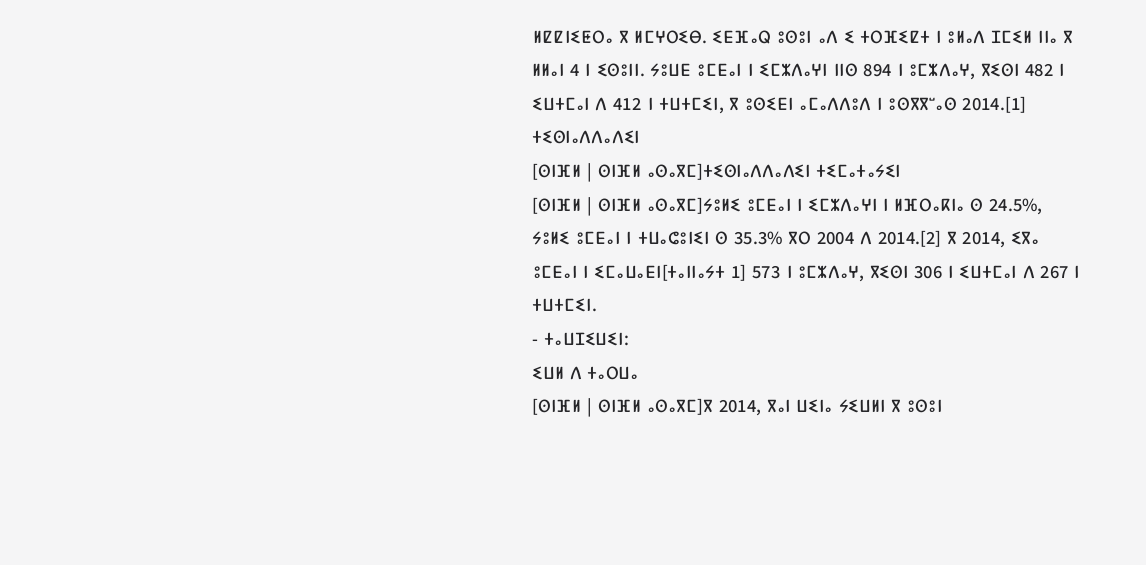ⵍⵇⵇⵏⵉⵟⵔⴰ ⴳ ⵍⵎⵖⵔⵉⴱ. ⵉⴹⴼⴰⵕ ⵓⵙⵓⵏ ⴰⴷ ⵉ ⵜⵔⴼⵉⵇⵜ ⵏ ⵓⵍⴰⴷ ⵊⵎⵉⵍ ⵏⵏⴰ ⴳ ⵍⵍⴰⵏ 4 ⵏ ⵉⵙⵓⵏⵏ. ⵢⵓⵡⴹ ⵓⵎⴹⴰⵏ ⵏ ⵉⵎⵣⴷⴰⵖⵏ ⵏⵏⵙ 894 ⵏ ⵓⵎⵣⴷⴰⵖ, ⴳⵉⵙⵏ 482 ⵏ ⵉⵡⵜⵎⴰⵏ ⴷ 412 ⵏ ⵜⵡⵜⵎⵉⵏ, ⴳ ⵓⵙⵉⴹⵏ ⴰⵎⴰⴷⴷⵓⴷ ⵏ ⵓⵙⴳⴳⵯⴰⵙ 2014.[1]
ⵜⵉⵙⵏⴰⴷⴷⴰⴷⵉⵏ
[ⵙⵏⴼⵍ | ⵙⵏⴼⵍ ⴰⵙⴰⴳⵎ]ⵜⵉⵙⵏⴰⴷⴷⴰⴷⵉⵏ ⵜⵉⵎⴰⵜⴰⵢⵉⵏ
[ⵙⵏⴼⵍ | ⵙⵏⴼⵍ ⴰⵙⴰⴳⵎ]ⵢⵓⵍⵉ ⵓⵎⴹⴰⵏ ⵏ ⵉⵎⵣⴷⴰⵖⵏ ⵏ ⵍⴼⵔⴰⴽⵏⴰ ⵙ 24.5%, ⵢⵓⵍⵉ ⵓⵎⴹⴰⵏ ⵏ ⵜⵡⴰⵛⵓⵏⵉⵏ ⵙ 35.3% ⴳⵔ 2004 ⴷ 2014.[2] ⴳ 2014, ⵉⴳⴰ ⵓⵎⴹⴰⵏ ⵏ ⵉⵎⴰⵡⴰⴹⵏ[ⵜⴰⵏⵏⴰⵢⵜ 1] 573 ⵏ ⵓⵎⵣⴷⴰⵖ, ⴳⵉⵙⵏ 306 ⵏ ⵉⵡⵜⵎⴰⵏ ⴷ 267 ⵏ ⵜⵡⵜⵎⵉⵏ.
- ⵜⴰⵡⵊⵉⵡⵉⵏ:
ⵉⵡⵍ ⴷ ⵜⴰⵔⵡⴰ
[ⵙⵏⴼⵍ | ⵙⵏⴼⵍ ⴰⵙⴰⴳⵎ]ⴳ 2014, ⴳⴰⵏ ⵡⵉⵏⴰ ⵢⵉⵡⵍⵏ ⴳ ⵓⵙⵓⵏ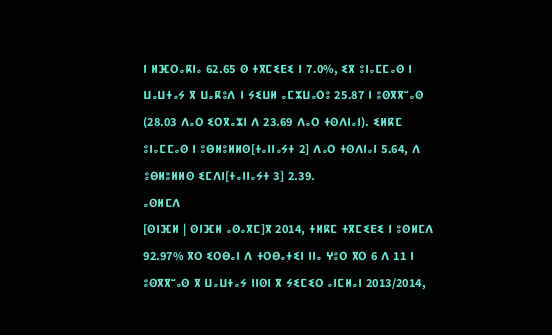ⵏ ⵍⴼⵔⴰⴽⵏⴰ 62.65 ⵙ ⵜⴳⵎⵉⴹⵉ ⵏ 7.0%, ⵉⴳ ⵓⵏⴰⵎⵎⴰⵙ ⵏ ⵡⴰⵡⵜⴰⵢ ⴳ ⵡⴰⴽⵓⴷ ⵏ ⵢⵉⵡⵍ ⴰⵎⵣⵡⴰⵔⵓ 25.87 ⵏ ⵓⵙⴳⴳⵯⴰⵙ (28.03 ⴷⴰⵔ ⵉⵔⴳⴰⵣⵏ ⴷ 23.69 ⴷⴰⵔ ⵜⵙⴷⵏⴰⵏ). ⵉⵍⴽⵎ ⵓⵏⴰⵎⵎⴰⵙ ⵏ ⵓⴱⵍⵓⵍⵍⵙ[ⵜⴰⵏⵏⴰⵢⵜ 2] ⴷⴰⵔ ⵜⵙⴷⵏⴰⵏ 5.64, ⴷ ⵓⴱⵍⵓⵍⵍⵙ ⵉⵎⴷⵏ[ⵜⴰⵏⵏⴰⵢⵜ 3] 2.39.
ⴰⵙⵍⵎⴷ
[ⵙⵏⴼⵍ | ⵙⵏⴼⵍ ⴰⵙⴰⴳⵎ]ⴳ 2014, ⵜⵍⴽⵎ ⵜⴳⵎⵉⴹⵉ ⵏ ⵓⵙⵍⵎⴷ 92.97% ⴳⵔ ⵉⵔⴱⴰⵏ ⴷ ⵜⵔⴱⴰⵜⵉⵏ ⵏⵏⴰ ⵖⵓⵔ ⴳⵔ 6 ⴷ 11 ⵏ ⵓⵙⴳⴳⵯⴰⵙ ⴳ ⵡⴰⵡⵜⴰⵢ ⵏⵏⵙⵏ ⴳ ⵢⵉⵎⵉⵔ ⴰⵏⵎⵍⴰⵏ 2013/2014,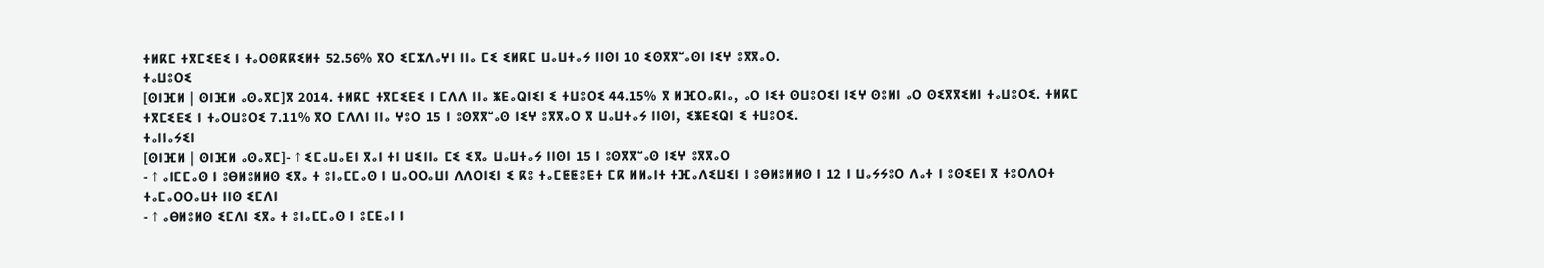ⵜⵍⴽⵎ ⵜⴳⵎⵉⴹⵉ ⵏ ⵜⴰⵔⵙⴽⴽⵉⵍⵜ 52.56% ⴳⵔ ⵉⵎⵣⴷⴰⵖⵏ ⵏⵏⴰ ⵎⵉ ⵉⵍⴽⵎ ⵡⴰⵡⵜⴰⵢ ⵏⵏⵙⵏ 10 ⵉⵙⴳⴳⵯⴰⵙⵏ ⵏⵉⵖ ⵓⴳⴳⴰⵔ.
ⵜⴰⵡⵓⵔⵉ
[ⵙⵏⴼⵍ | ⵙⵏⴼⵍ ⴰⵙⴰⴳⵎ]ⴳ 2014. ⵜⵍⴽⵎ ⵜⴳⵎⵉⴹⵉ ⵏ ⵎⴷⴷ ⵏⵏⴰ ⵥⴹⴰⵕⵏⵉⵏ ⵉ ⵜⵡⵓⵔⵉ 44.15% ⴳ ⵍⴼⵔⴰⴽⵏⴰ, ⴰⵔ ⵏⵉⵜ ⵙⵡⵓⵔⵉⵏ ⵏⵉⵖ ⵙⵓⵍⵏ ⴰⵔ ⵙⵉⴳⴳⵉⵍⵏ ⵜⴰⵡⵓⵔⵉ. ⵜⵍⴽⵎ ⵜⴳⵎⵉⴹⵉ ⵏ ⵜⴰⵔⵡⵓⵔⵉ 7.11% ⴳⵔ ⵎⴷⴷⵏ ⵏⵏⴰ ⵖⵓⵔ 15 ⵏ ⵓⵙⴳⴳⵯⴰⵙ ⵏⵉⵖ ⵓⴳⴳⴰⵔ ⴳ ⵡⴰⵡⵜⴰⵢ ⵏⵏⵙⵏ, ⵉⵥⴹⵉⵕⵏ ⵉ ⵜⵡⵓⵔⵉ.
ⵜⴰⵏⵏⴰⵢⵉⵏ
[ⵙⵏⴼⵍ | ⵙⵏⴼⵍ ⴰⵙⴰⴳⵎ]- ↑ ⵉⵎⴰⵡⴰⴹⵏ ⴳⴰⵏ ⵜⵏ ⵡⵉⵏⵏⴰ ⵎⵉ ⵉⴳⴰ ⵡⴰⵡⵜⴰⵢ ⵏⵏⵙⵏ 15 ⵏ ⵓⵙⴳⴳⵯⴰⵙ ⵏⵉⵖ ⵓⴳⴳⴰⵔ
- ↑ ⴰⵏⵎⵎⴰⵙ ⵏ ⵓⴱⵍⵓⵍⵍⵙ ⵉⴳⴰ ⵜ ⵓⵏⴰⵎⵎⴰⵙ ⵏ ⵡⴰⵔⵔⴰⵡⵏ ⴷⴷⵔⵏⵉⵏ ⵉ ⴽⵓ ⵜⴰⵎⵟⵟⵓⴹⵜ ⵎⴽ ⵍⵍⴰⵏⵜ ⵜⴼⴰⴷⵉⵡⵉⵏ ⵏ ⵓⴱⵍⵓⵍⵍⵙ ⵏ 12 ⵏ ⵡⴰⵢⵢⵓⵔ ⴷⴰⵜ ⵏ ⵓⵙⵉⴹⵏ ⴳ ⵜⵓⵔⴷⵔⵜ ⵜⴰⵎⴰⵔⵔⴰⵡⵜ ⵏⵏⵙ ⵉⵎⴷⵏ
- ↑ ⴰⴱⵍⵓⵍⵙ ⵉⵎⴷⵏ ⵉⴳⴰ ⵜ ⵓⵏⴰⵎⵎⴰⵙ ⵏ ⵓⵎⴹⴰⵏ ⵏ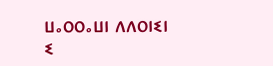ⵡⴰⵔⵔⴰⵡⵏ ⴷⴷⵔⵏⵉⵏ ⵉ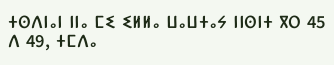ⵜⵙⴷⵏⴰⵏ ⵏⵏⴰ ⵎⵉ ⵉⵍⵍⴰ ⵡⴰⵡⵜⴰⵢ ⵏⵏⵙⵏⵜ ⴳⵔ 45 ⴷ 49, ⵜⵎⴷⴰ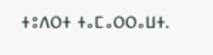ⵜⵓⴷⵔⵜ ⵜⴰⵎⴰⵔⵔⴰⵡⵜ.